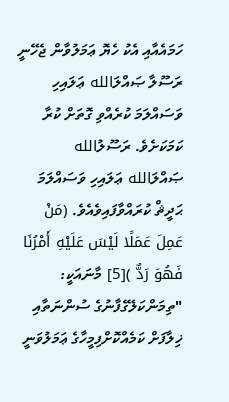ހަމައެއާއި އެކު ހެޔޮ ޢަމަލުވާން ޖެހޭނީ ރަސޫލާ ޞައްލަالله ޢަލައިހި ވަސައްލަމަ ކުރެއްވި ގޮތަށް ކުރާ ކަމަކަށެވެ. ރަސޫލުالله ޞައްލަالله ޢަލައިހި ވަސައްލަމަ ޙަދީޘް ކުރައްވާފައިވެއެވެ. (مَنْ عَمِلَ عَمَلًا لَيْسَ عَلَيْهِ أَمْرُنَا فَهُوَ رَدٌّ )[5] މާނައަކީ: "ތިމަންކަލޭގެފާނުގެ ސުންނަތާއި ޚިލާފަށް ކަމެއްކޮށްފިމީހާގެ ޢަމަލުވަނީ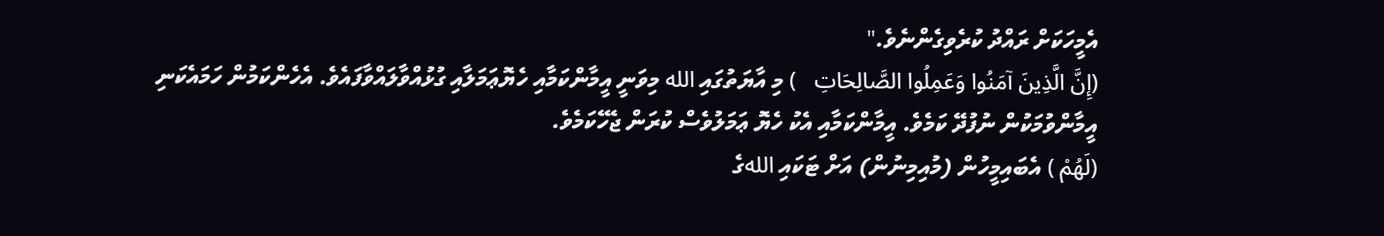އެމީހަކަށް ރައްދު ކުރެވިގެންނެވެ."
(إِنَّ الَّذِينَ آمَنُوا وَعَمِلُوا الصَّالِحَاتِ   ) މި އާޔަތުގައި الله މިވަނީ އީމާންކަމާއި ހެޔޮޢަމަލާއި ގުޅުއްވާލައްވާފައެވެ. އެހެންކަމުން ހަމައެކަނި އީމާންވުމަކުން ނުފުދޭ ކަމެވެ. އީމާންކަމާއި އެކު ހެޔޮ ޢަމަލުވެސް ކުރަން ޖެހޭކަމެވެ.
(لَهُمْ ) އެބައިމީހުން (މުއިމިނުން) އަށް ޓަކައި اللهގެ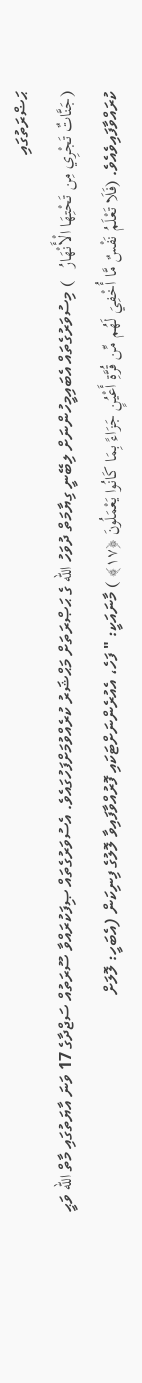ޙަޟްރަތުގައި
(جَنَّاتٌ تَجْرِي مِن تَحْتِهَا الْأَنْهَارُ   ) މިސުވަރުގެތައް އެބައިމީހުންނަށް ލިބޭނީ ގިޔާމަތް ދުވަހު الله ގެ ޙަޞްރަތަށް މަޙްޝަރު ކުރެއްވުމަށްފަހުގައެވެ. އެސުވަރުގެތައް ޞިފަކުރައްވާ ސޫރަތުއް ސަޖްދާގެ 17 ވަނަ އާޔަތުގައި މާތް الله ވަޙީ ކުރައްވާފައިވެއެވެ. (فَلَا تَعْلَمُ نَفْسٌ مَّا أُخْفِيَ لَهُم مِّن قُرَّةِ أَعْيُنٍ جَزَاءً بِمَا كَانُوا يَعْمَلُونَ ﴿١٧﴾ ) މާނައަކީ: " ފަހެ، އެއުރެންނަށްޓަކައި ފޮރުއްވާފައިވާ ލޮލުގެ ފިނިކަން (އެބަހީ: ލޮލަށް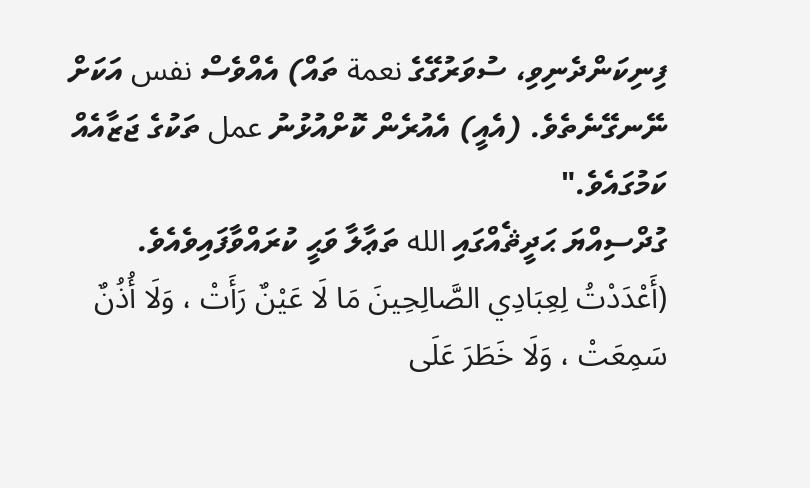ފިނިކަންދެނިވި، ސުވަރުގޭގެ نعمة ތައް) އެއްވެސް نفس އަކަށް ނޭނގޭނެތެވެ. (އެއީ) އެއުރެން ކޮށްއުޅުނު عمل ތަކުގެ ޖަޒާއެއް ކަމުގައެވެ."
ގުދްސިއްޔަ ޙަދީޘެއްގައި الله ތަޢާލާ ވަޙީ ކުރައްވާފައިވެއެވެ. (أَعْدَدْتُ لِعِبَادِي الصَّالِحِينَ مَا لَا عَيْنٌ رَأَتْ ، وَلَا أُذُنٌ سَمِعَتْ ، وَلَا خَطَرَ عَلَى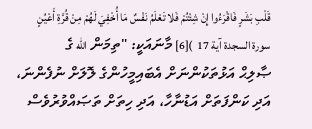قَلْبِ بَشَرٍ فَاقْرَءُوا إِنْ شِئْتُمْ فَلا تَعْلَمُ نَفْسٌ مَا أُخْفِيَ لَهُمْ مِنْ قُرَّةِ أَعْيُنٍ سورة السجدة آية 17  )[6] މާނައަކީ: "ތިމަން الله ގެ ޞާލިޙް އަޅުތަކުންނަށް އެބައިމީހުންގެ ލޮލަށް ނުފެންނަ، އަދި ކަންފަތަށް އަޑުނާހާ، އަދި ހިތަށް ތަޞައްވުރުވެސް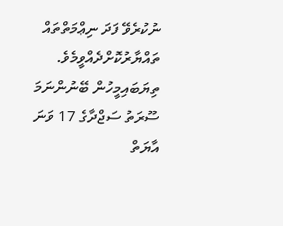ނުކުރެވޭ ފަދަ ނިޢްމަތްތައް ތައްޔާރުކޮށްދެއްވީމެވެ. ތިޔަބައިމީހުން ބޭނުންނަމަ ސޫރަތު ސަޖްދާގެ 17 ވަނަ އާޔަތް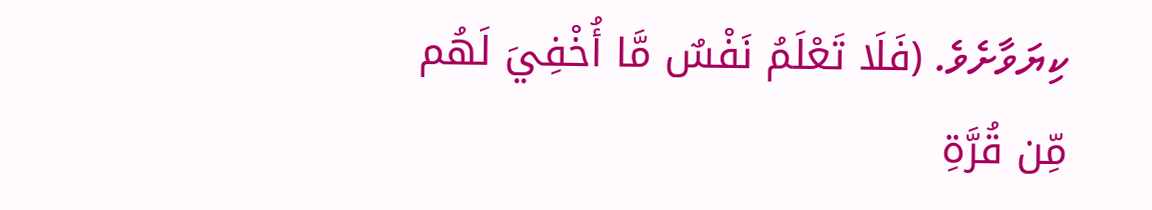ކިޔަވާށެވެ. (فَلَا تَعْلَمُ نَفْسٌ مَّا أُخْفِيَ لَهُم مِّن قُرَّةِ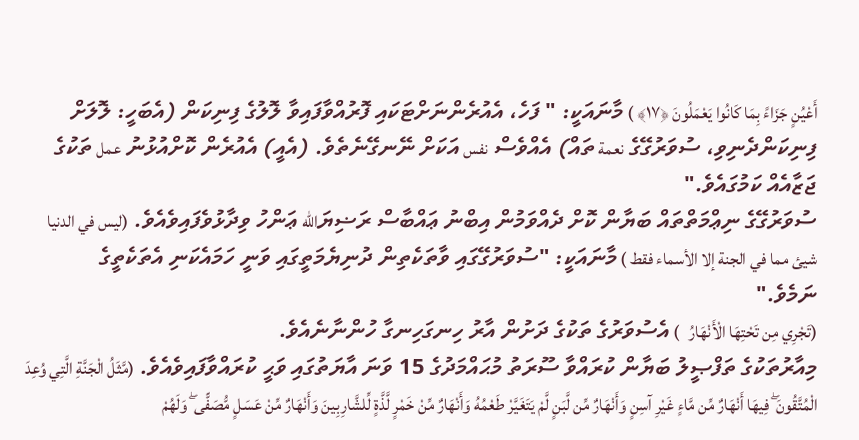أَعْيُنٍ جَزَاءً بِمَا كَانُوا يَعْمَلُونَ ﴿١٧﴾ ) މާނައަކީ: " ފަހެ، އެއުރެންނަށްޓަކައި ފޮރުއްވާފައިވާ ލޮލުގެ ފިނިކަން (އެބަހީ: ލޮލަށް ފިނިކަންދެނިވި، ސުވަރުގޭގެ نعمة ތައް) އެއްވެސް نفس އަކަށް ނޭނގޭނެތެވެ. (އެއީ) އެއުރެން ކޮށްއުޅުނު عمل ތަކުގެ ޖަޒާއެއް ކަމުގައެވެ."
ސުވަރުގޭގެ ނިޢްމަތްތައް ބަޔާން ކޮށް ދެއްވަމުން އިބްނު ޢައްބާސް ރަޟިޔަالله ޢަންހު ވިދާޅުވެފައިވެއެވެ. (ليس في الدنيا شيئ مما في الجنة إلا الأسماء فقط ) މާނައަކީ: "ސުވަރުގޭގައި ވާތަކެތިން ދުނިޔެމަތީގައި ވަނީ ހަމައެކަނި އެތަކެތީގެ ނަމެވެ."
(تَجْرِي مِن تَحْتِهَا الْأَنْهَارُ   ) އެސުވަރުގެ ތަކުގެ ދަށުން އާރު ހިނގަހިނގާ ހުންނާނެއެވެ.
މިއާރުތަކުގެ ތަފްޞީލު ބަޔާން ކުރައްވާ ސޫރަތު މުޙައްމަދުގެ 15 ވަނަ އާޔަތުގައި ވަޙީ ކުރައްވާފައިވެއެވެ. (مَّثَلُ الْجَنَّةِ الَّتِي وُعِدَ الْمُتَّقُونَ ۖ فِيهَا أَنْهَارٌ مِّن مَّاءٍ غَيْرِ آسِنٍ وَأَنْهَارٌ مِّن لَّبَنٍ لَّمْ يَتَغَيَّرْ طَعْمُهُ وَأَنْهَارٌ مِّنْ خَمْرٍ لَّذَّةٍ لِّلشَّارِبِينَ وَأَنْهَارٌ مِّنْ عَسَلٍ مُّصَفًّى ۖ وَلَهُمْ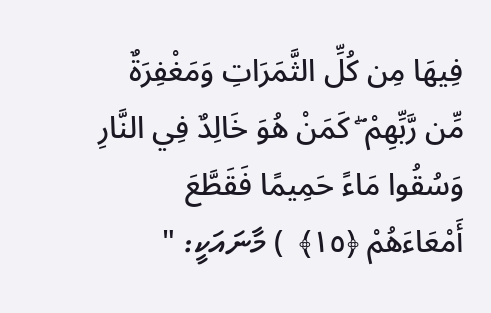فِيهَا مِن كُلِّ الثَّمَرَاتِ وَمَغْفِرَةٌ مِّن رَّبِّهِمْ ۖ كَمَنْ هُوَ خَالِدٌ فِي النَّارِ وَسُقُوا مَاءً حَمِيمًا فَقَطَّعَ أَمْعَاءَهُمْ ﴿١٥﴾  ) މާނައަކީ: "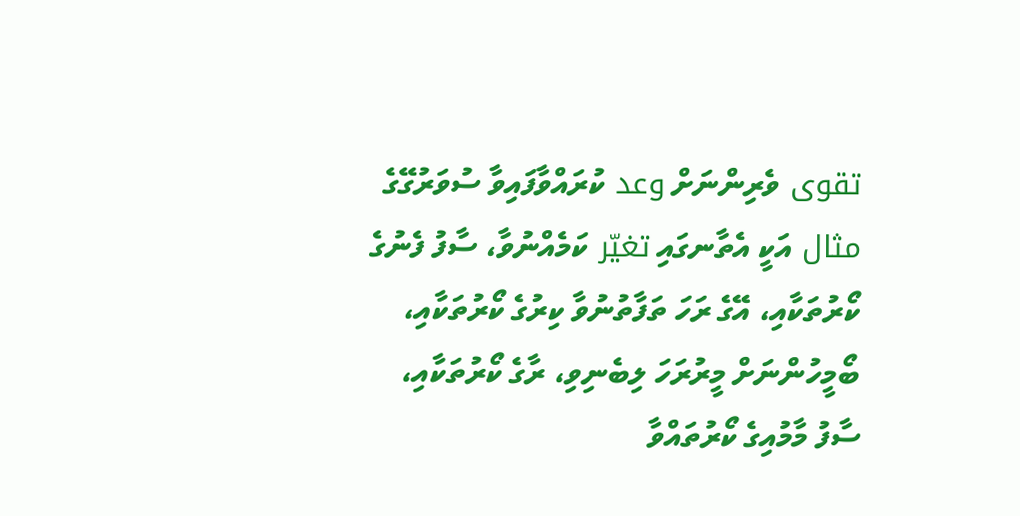تقوى ވެރިންނަށް وعد ކުރައްވާފައިވާ ސުވަރުގޭގެ مثال އަކީ އެތާނގައި تغيّر ކަމެއްނުވާ، ސާފު ފެނުގެ ކޯރުތަކާއި، އޭގެ ރަހަ ތަފާތުނުވާ ކިރުގެ ކޯރުތަކާއި، ބޯމީހުންނަށް މީރުރަހަ ލިބެނިވި، ރާގެ ކޯރުތަކާއި، ސާފު މާމުއިގެ ކޯރުތައްވާ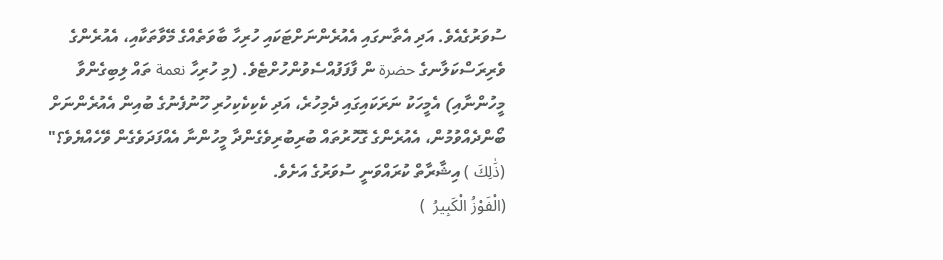ސުވަރުގެއެވެ. އަދި އެތާނގައި އެއުރެންނަށްޓަކައި ހުރިހާ ބާވަތެއްގެ މޭވާތަކާއި، އެއުރެންގެ ވެރިރަސްކަލާނގެ حضرة ން ފާފަފުއްސެވުންހުށްޓެވެ. (މި ހުރިހާ نعمة ތައް ލިބިގެންވާ މީހުންނާއި) އެމީހަކު ނަރަކައިގައި ދެމިހުރެ، އަދި ކެކިކެކިހުރި ހޫނުފެނުގެ ބުއިން އެއުރެންނަށް ބޯންދެއްވުމުން، އެއުރެންގެ ގޮހޮރުތައް ބުރިބުރިވެގެންދާ މީހުންނާ އެއްފަދަވެގެން ވޭހެއްޔެވެ؟"
(ذَٰلِكَ ) އިޝާރާތް ކުރައްވަނީ ސުވަރުގެ އަށެވެ.
(الْفَوْزُ الْكَبِيرُ  )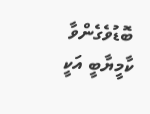ބޮޑުވެގެންވާ ކާމީޔާބީ އަކީ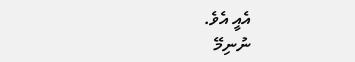އެއީ އެވެ.
ނުނިމޭ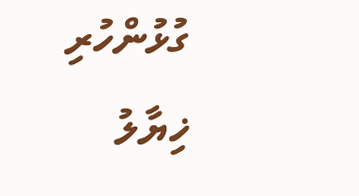ގުޅުންހުރި
ޚިޔާލު